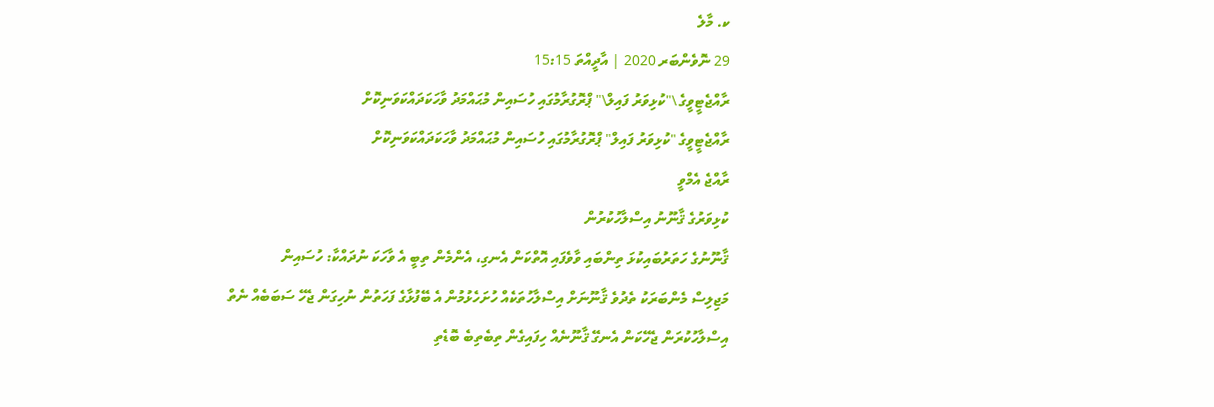ކ. މާލެ
29 ނޮވެންބަރ 2020 | އާދީއްތަ 15:15
ރާއްޖެޓީވީގެ \"ކުޅިވަރު ފައިލް\" ޕްރޮގުރާމުގައި ހުސައިން މުޙައްމަދު ވާހަކަދައްކަވަނިކޮށް
ރާއްޖެޓީވީގެ "ކުޅިވަރު ފައިލް" ޕްރޮގުރާމުގައި ހުސައިން މުޙައްމަދު ވާހަކަދައްކަވަނިކޮށް
ރާއްޖެ އެމްވީ
ކުޅިވަރުގެ ޤާނޫނު އިސްލާހުކުރުން
ޤާނޫނުގެ ހަތަރުބައިކުޅަ ތިންބައި ވާވެފައި އޮތްކަން އެނގި، އެންމެން ތިބީ އެ ވާހަކަ ނުދައްކާ: ހުސައިން
މަޖިލިސް މެންބަރަކު ތެދުވެ ޤާނޫނަށް އިސްލާހުތަކެއް ހުށަހެޅުމުން އެ ބޭފުޅާގެ ފަހަތުން ނުހިގަން ޖެހޭ ސަބަބެއް ނެތް
އިސްލާހުކުރަން ޖެހޭކަން އެނގޭ ޤާނޫނެއް ހިފައިގެން ތިބެތިބެ ބޮޑެތި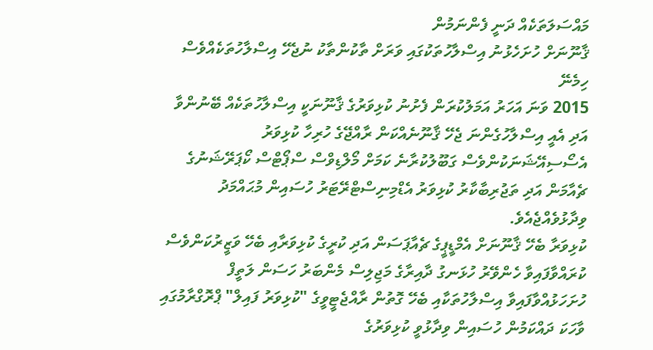މައްސަލަތަކެއް ދަނީ ފެންނަމުން
ޤާނޫނަށް ހުށަހެޅުނު އިސްލާހުތަކުގައި ވަރަށް ތާކުންތާކު ނުޖެހޭ އިސްލާހުތަކެއްވެސް ހިމެނޭ
2015 ވަނަ އަހަރު އަމަލުކުރަން ފެށުނު ކުޅިވަރުގެ ޤާނޫނަކީ އިސްލާހުތަކެއް ބޭނުންވާ އަދި އެއީ އިސްލާހުގެންނަ ޖެހޭ ޤާނޫނެއްކަން ރާއްޖޭގެ ހުރިހާ ކުޅިވަރު އެސޯސިއޭޝަނަކުންވެސް ގަބޫލުކުރާނެ ކަމަށް މޯލްޑިވްސް ސްޕޯޓްސް ކޯޕަރޭޝަނުގެ ޗެއާމަން އަދި ތަޖުރިބާކާރު ކުޅިވަރު އެޑްމިނިސްޓްރޭޓަރު ހުސައިން މުޙައްމަދު ވިދާޅުވެއްޖެއެވެ.
ކުޅިވަރާ ބެހޭ ޤާނޫނަށް އެމްޑީޕީގެ ޗެއާޕަސަން އަދި ކުރީގެ ކުޅިވަރާއި ބެހޭ ވަޒީރުކަންވެސް ކުރައްވާފައިވާ ހެންވޭރު ހުޅަނގު ދާއިރާގެ މަޖިލިސް މެންބަރު ހަސަން ލަތީފް ހުށަހަޅުއްވާފައިވާ އިސްލާހުތަކާއި ބެހޭ ގޮތުން ރާއްޖެޓީވީގެ "ކުޅިވަރު ފައިލް" ޕްރޮގްރާމުގައި ވާހަކަ ދައްކަމުން ހުސައިން ވިދާޅުވީ ކުޅިވަރުގެ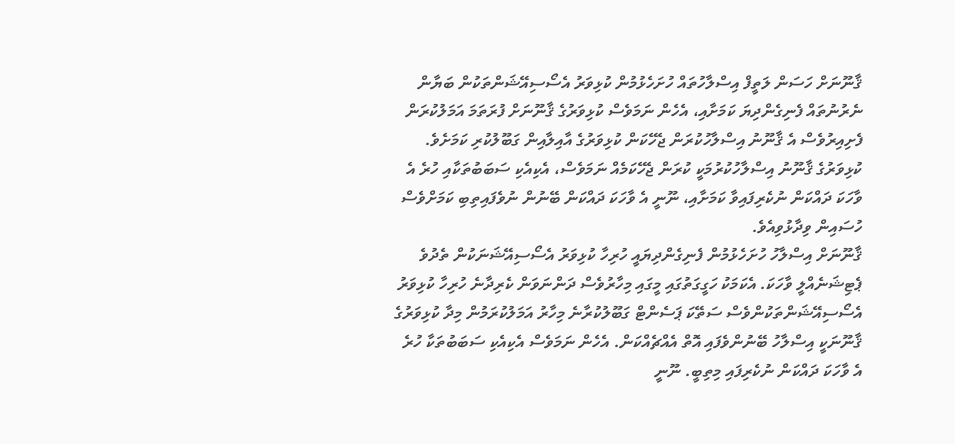ޤާނޫނަށް ހަސަން ލަތީފް އިސްލާހުތައް ހުށަހެޅުމުން ކުޅިވަރު އެސޯސިއޭޝަންތަކުން ބަޔާން ނެރުނުތައް ފެނިގެންދިޔަ ކަމަށާއި، އެހެން ނަމަވެސް ކުޅިވަރުގެ ޤާނޫނަށް ފުރަތަމަ އަމަލުކުރަން ފެށިއިރުވެސް އެ ޤާނޫނު އިސްލާހުކުރަން ޖެހޭކަން ކުޅިވަރުގެ އާއިލާއިން ގަބޫލުކުރި ކަމަށެވެ.
ކުޅިވަރުގެ ޤާނޫނު އިސްލާހުކުރުމަކީ ކުރަން ޖެހޭކަމެއް ނަމަވެސް، އެކިއެކި ސަބަބުތަކާއި ހުރެ އެ ވާހަކަ ދައްކަން ނުކެރިފައިވާ ކަމަށާއި، ނޫނީ އެ ވާހަކަ ދައްކަން ބޭނުން ނުވެފައިތިބި ކަމަށްވެސް ހުސައިން ވިދާޅުވިއެވެ.
ޤާނޫނަށް އިސްލާހު ހުށަހެޅުމުން ފެނިގެންދިޔައީ ހުރިހާ ކުޅިވަރު އެސޯސިއޭޝަނަކުން ތެދުވެ ޕެޓިޝަނެއްލީ ވާހަކަ. އެކަމަކު ހަގީގަތުގައި މީގައި މިހާރުވެސް ދަންނަވަން ކެރިދާނެ ހުރިހާ ކުޅިވަރު އެސޯސިއޭޝަންތަކުންވެސް ސަތޭކަ ޕަސެންޓް ގަބޫލުކުރާނެ މިހާރު އަމަލުކުރަމުން މިދާ ކުޅިވަރުގެ ޤާނޫނަކީ އިސްލާހު ބޭނުންވެފައި އޮތް އެއްޗެއްކަން. އެހެން ނަމަވެސް އެކިއެކި ސަބަބުތަކާ ހުރެ އެ ވާހަކަ ދައްކަން ނުކެރިފައި މިތިބީ. ނޫނީ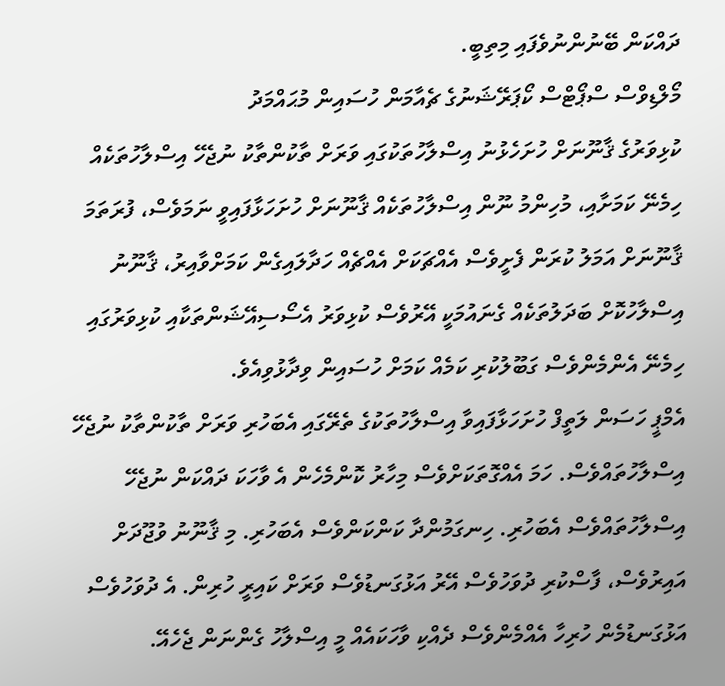ދައްކަން ބޭނުންނުވެފައި މިތިބީ.
މޯލްޑިވްސް ސްޕޯޓްސް ކޯޕަރޭޝަނުގެ ޗެއާމަން ހުސައިން މުޙައްމަދު
ކުޅިވަރުގެ ޤާނޫނަށް ހުށަހެޅުނު އިސްލާހުތަކުގައި ވަރަށް ތާކުންތާކު ނުޖެހޭ އިސްލާހުތަކެއް ހިމެނޭ ކަމަށާއި، މުހިންމު ނޫން އިސްލާހުތަކެއް ޤާނޫނަށް ހުށަހަޅާފައިވީ ނަމަވެސް، ފުރަތަމަ ޤާނޫނަށް އަމަލު ކުރަން ފެށީވެސް އެއްޗަކަށް އެއްޗެއް ހަދާލައިގެން ކަމަށްވާއިރު، ޤާނޫނު އިސްލާހުކޮށް ބަދަލުތަކެއް ގެނައުމަކީ އޭރުވެސް ކުޅިވަރު އެސޯސިއޭޝަންތަކާއި ކުޅިވަރުގައި ހިމެނޭ އެންމެންވެސް ގަބޫލުކުރި ކަމެއް ކަމަށް ހުސައިން ވިދާޅުވިއެވެ.
އެމްޕީ ހަސަން ލަތީފް ހުށަހަޅާފައިވާ އިސްލާހުތަކުގެ ތެރޭގައި އެބަހުރި ވަރަށް ތާކުންތާކު ނުޖެހޭ އިސްލާހުތައްވެސް. ހަމަ އެއްގޮތަކަށްވެސް މިހާރު ކޮންމެހެން އެ ވާހަކަ ދައްކަން ނުޖެހޭ އިސްލާހުތައްވެސް އެބަހުރި. ހިނގަމުންދާ ކަންކަންވެސް އެބަހުރި. މި ޤާނޫނު ވުޖޫދަށް އައިރުވެސް، ފާސްކުރި ދުވަހުވެސް އޭރު އަޅުގަނޑުވެސް ވަރަށް ކައިރީ ހުރިން. އެ ދުވަހުވެސް އަޅުގަނޑުމެން ހުރިހާ އެއްމެންވެސް ދެއްކި ވާހަކައެއް މީ އިސްލާހު ގެންނަން ޖެހެއޭ.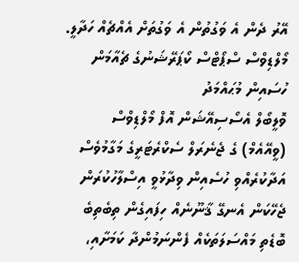އޭރު ދެން އެ ވަގުތުން އެ ވަގުތަށް އެއްޗެއް ހަދާލީ.
މޯލްޑިވްސް ސްޕޯޓްސް ކޯޕަރޭޝަނުގެ ޗެއާމަން ހުސައިން މުޙައްމަދު
ވޮލީބޯލް އެސޯސިއޭޝަން އޮފް މޯލްޑިވްސް (ވީއޭއެމް) ގެ ޖެނެރަލް ސެކްރެޓަރީގެ މަގާމުވެސް އަދާކުރެއްވި ހުސެއިން ވިދާޅުވީ އިސްލާހުކުރަން ޖެހޭކަން އެނގޭ ޤާނޫނެއް ހިފައިގެން ތިބެތިބެ ބޮޑެތި މައްސަލަތަކެއް ފެންނަމުންދާ ކަމަށާއި،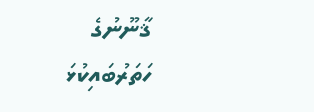ޤާނޫނުގެ ހަތަރުބައިކުޅަ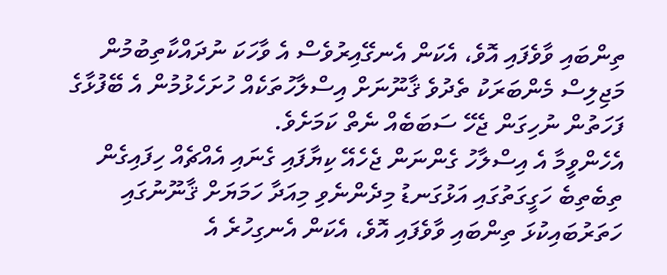ތިންބައި ވާވެފައި އޮވެ، އެކަން އެނގޭއިރުވެސް އެ ވާހަކަ ނުދައްކާތިބުމުން މަޖިލިސް މެންބަރަކު ތެދުވެ ޤާނޫނަށް އިސްލާހުތަކެއް ހުށަހެޅުމުން އެ ބޭފުޅާގެ ފަހަތުން ނުހިގަން ޖެހޭ ސަބަބެއް ނެތް ކަމަށެވެ.
އެހެންވީމާ އެ އިސްލާހު ގެންނަން ޖެހެއޭ ކިޔާފައި ގެނައި އެއްޗެއް ހިފައިގެން ތިބެތިބެ ހަގީގަތުގައި އަޅުގަނޑު މިދެންނެވި މިއަދާ ހަމަޔަށް ޤާނޫނުގައި ހަތަރުބައިކުޅަ ތިންބައި ވާވެފައި އޮވެ، އެކަން އެނގިހުރެ އެ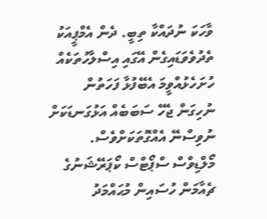ވާހަކަ ނުދައްކާ ތިބީ. ދެން އެމްޕީއަކު ތެދުވެވަޑައިގެން އޭގައި އިސްލާހުތަކެއް ހުށަހެޅުއްވީމަ އެބޭފުޅާ ފަހަތުން ނުހިގަން ޖެހޭ ސަބަބެއް އަޅުގަނޑަކަށް ނުވިސްނޭ އެއްގޮތަކަށްވެސް.
މޯލްޑިވްސް ސްޕޯޓްސް ކޯޕަރޭޝަނުގެ ޗެއާމަން ހުސައިން މުޙައްމަދު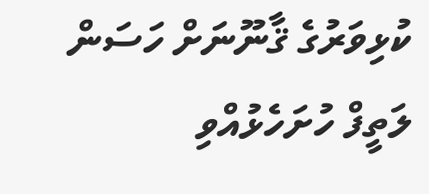ކުޅިވަރުގެ ޤާނޫނަށް ހަސަން ލަތީފް ހުށަހެޅުއްވި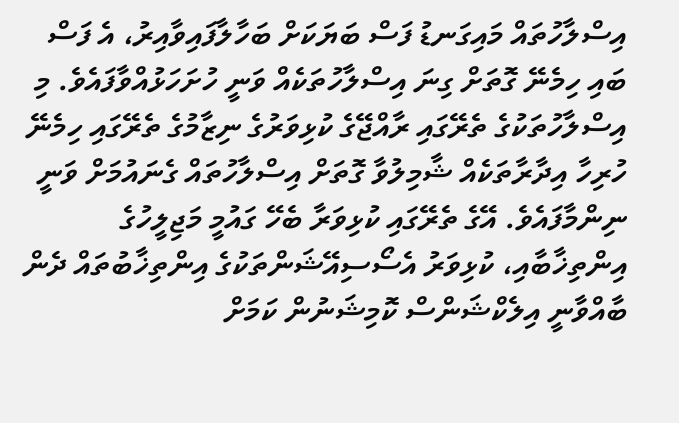އިސްލާހުތައް މައިގަނޑު ފަސް ބަޔަކަށް ބަހާލާފައިވާއިރު، އެ ފަސް ބައި ހިމެނޭ ގޮތަށް ގިނަ އިސްލާހުތަކެއް ވަނީ ހުށަހަޅުއްވާފައެވެ. މި އިސްލާހުތަކުގެ ތެރޭގައި ރާއްޖޭގެ ކުޅިވަރުގެ ނިޒާމުގެ ތެރޭގައި ހިމެނޭ ހުރިހާ އިދާރާތަކެއް ޝާމިލުވާ ގޮތަށް އިސްލާހުތައް ގެނައުމަށް ވަނީ ނިންމާފައެވެ. އޭގެ ތެރޭގައި ކުޅިވަރާ ބެހޭ ގައުމީ މަޖިލީހުގެ އިންތިޚާބާއި، ކުޅިވަރު އެސޯސިއޭޝަންތަކުގެ އިންތިޚާބުތައް ދެން ބާއްވާނީ އިލެކްޝަންސް ކޮމިޝަނުން ކަމަށް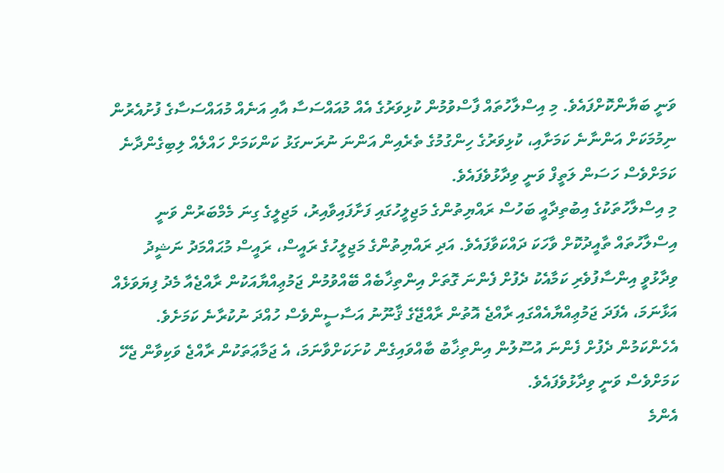ވަނީ ބަޔާންކޮށްފައެވެ. މި އިސްލާހުތައް ފާސްވުމުން ކުޅިވަރުގެ އެއް މުއައްސަސާ އާއި އަނެއް މުއައްސަސާގެ ފުށުއެރުން ނިމުމަކަށް އަންނާނެ ކަމަށާއި، ކުޅިވަރުގެ ހިންގުމުގެ ތެރެއިން އަންނަ ނުރަނގަޅު ކަންކަމަށް ހައްލެއް ލިބިގެންދާނެ ކަމަށްވެސް ހަސަން ލަތީފް ވަނީ ވިދާޅުވެފައެވެ.
މި އިސްލާހުތަކުގެ އިބުތިދާއީ ބަހުސް ރައްޔިތުންގެ މަޖިލީހުގައި ފަށާފައިވާއިރު، މަޖިލީގެ ގިނަ މެމްބަރުން ވަނީ އިސްލާހުތައް ތާއީދުކޮށް ވާހަކަ ދައްކަވާފައެވެ. އަދި ރައްޔިތުންގެ މަޖިލީހުގެ ރައީސް، ރައީސް މުޙައްމަދު ނަޝީދު ވިދާޅުވީ އިންސާފުވެރި ކަމާއެކު ދެފުށް ފެންނަ ގޮތަށް އިންތިޚާބެއް ބޭއްވުމުން ޖަމުޢިއްޔާއަކުން ރާއްޖެއާ މެދު ފިޔަވަޅެއް އަޅާނަމަ، އެފަދަ ޖަމުޢިއްޔާއެއްގައި ރާއްޖެ އޮތުން ރާއްޖޭގެ ޤާނޫނު އަސާސީންވެސް ހުއްދަ ނުކުރާނެ ކަމަށެވެ. އެހެންކަމުން ދެފުށް ފެންނަ އުސޫލުން އިންތިޚާބު ބާއްވައިގެން ކުށަކަށްވާނަމަ، އެ ޖަމާޢަތަކުން ރާއްޖެ ވަކިވާން ޖެހޭ ކަމަށްވެސް ވަނީ ވިދާޅުވެފައެވެ.
އެންމެ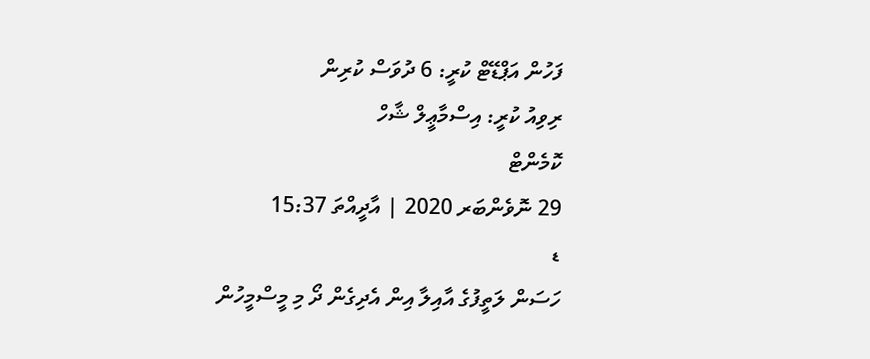ފަހުން އަޕްޑޭޓް ކުރީ: 6 ދުވަސް ކުރިން
ރިވިއު ކުރީ: އިސްމާޢީލް ޝާހް
ކޮމެންޓް
29 ނޮވެންބަރ 2020 | އާދީއްތަ 15:37
ޑ
ހަސަން ލަތީފުގެ އާއިލާ އިން އެދިގެން ދޯ މި މީސްމީހުން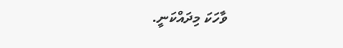ވާހަކަ މިދައްކަނީ.